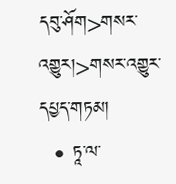དབུ་ཤོག>གསར་འགྱུར།>གསར་འགྱུར་དཔྱད་གཏམ།
  • ཏཱ་ལ་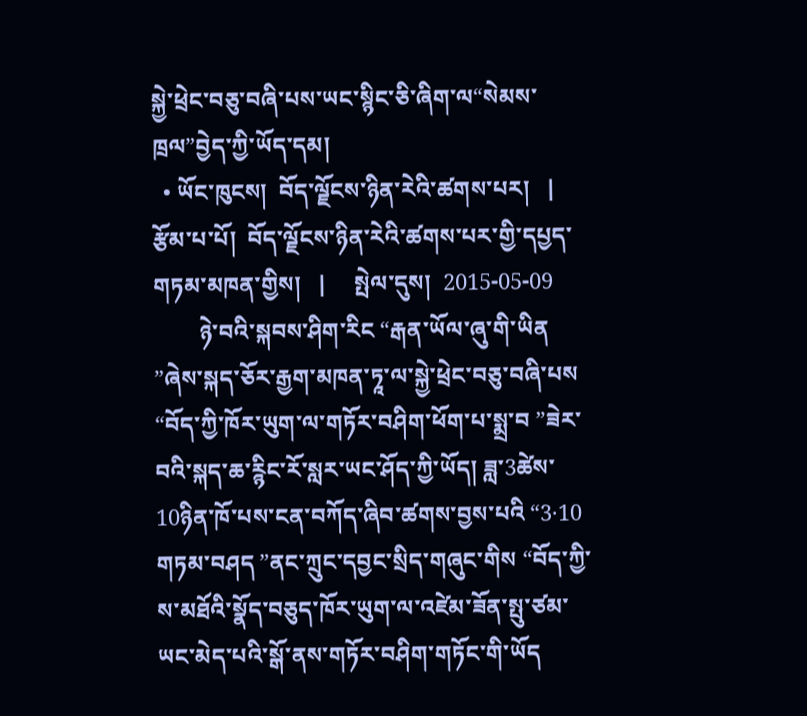སྐྱེ་ཕྲེང་བཅུ་བཞི་པས་ཡང་སྙིང་ཅི་ཞིག་ལ“སེམས་ཁྲལ”བྱེད་ཀྱི་ཡོད་དམ།
  • ཡོང་ཁུངས།  བོད་ལྗོངས་ཉིན་རེའི་ཚགས་པར།   |     རྩོམ་པ་པོ།  བོད་ལྗོངས་ཉིན་རེའི་ཚགས་པར་གྱི་དཔྱད་གཏམ་མཁན་གྱིས།   |     སྤེལ་དུས།  2015-05-09
        ཉེ་བའི་སྐབས་ཤིག་རིང “རྒན་ཡོལ་ཞུ་གི་ཡིན ”ཞེས་སྐད་ཅོར་རྒྱག་མཁན་ཏཱ་ལ་སྐྱེ་ཕྲེང་བཅུ་བཞི་པས “བོད་ཀྱི་ཁོར་ཡུག་ལ་གཏོར་བཤིག་ཕོག་པ་སྨྲ་བ ”ཟེར་བའི་སྐད་ཆ་ཪྙིང་རོ་སླར་ཡང་ཤོད་ཀྱི་ཡོད། ཟླ་3ཚེས་10ཉིན་ཁོ་པས་ངན་བཀོད་ཞིབ་ཚགས་བྱས་པའི “3·10 གཏམ་བཤད ”ནང་ཀྲུང་དབྱང་སྲིད་གཞུང་གིས “བོད་ཀྱི་ས་མཐོའི་སྣོད་བཅུད་ཁོར་ཡུག་ལ་འཛེམ་ཟོན་སྤུ་ཙམ་ཡང་མེད་པའི་སྒོ་ནས་གཏོར་བཤིག་གཏོང་གི་ཡོད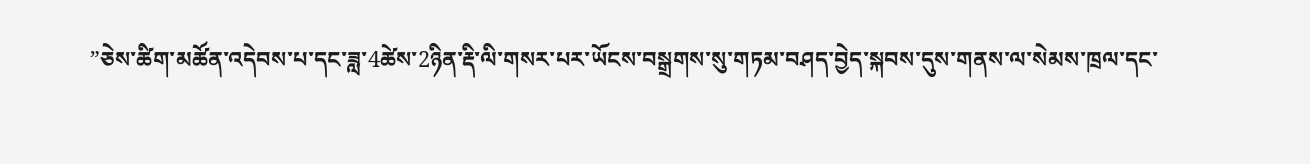”ཅེས་ཚིག་མཚོན་འདེབས་པ་དང་ཟླ་4ཚེས་2ཉིན་རྡི་ལི་གསར་པར་ཡོངས་བསྒྲགས་སུ་གཏམ་བཤད་བྱེད་སྐབས་དུས་གནས་ལ་སེམས་ཁྲལ་དང་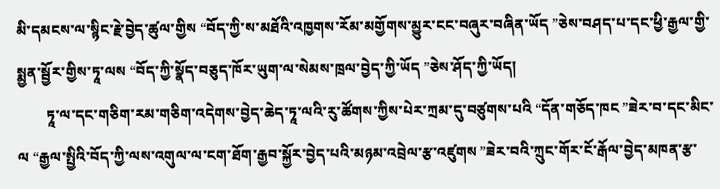མི་དམངས་ལ་སྙིང་རྗེ་བྱེད་ཚུལ་གྱིས “བོད་ཀྱི་ས་མཐོའི་འཁྱགས་རོམ་མགྱོགས་མྱུར་ངང་བཞུར་བཞིན་ཡོད ”ཅེས་བཤད་པ་དང་ཕྱི་རྒྱལ་གྱི་སྨྱན་སྦྱོར་གྱིས་ཏཱ་ལས “བོད་ཀྱི་སྣོད་བཅུད་ཁོར་ཡུག་ལ་སེམས་ཁྲལ་བྱེད་ཀྱི་ཡོད ”ཅེས་ཤོད་ཀྱི་ཡོད།
        ཏཱ་ལ་དང་གཅིག་རམ་གཅིག་འདེགས་བྱེད་ཆེད་ཏཱ་ལའི་རུ་ཚོགས་ཀྱིས་པེར་ཀྲམ་དུ་བཙུགས་པའི “དོན་གཅོད་ཁང ”ཟེར་བ་དང་མིང་ལ “རྒྱལ་སྤྱིའི་བོད་ཀྱི་ལས་འགུལ་ལ་ངག་ཐོག་རྒྱབ་སྐྱོར་བྱེད་པའི་མཉམ་འབྲེལ་རྩ་འཛུགས ”ཟེར་བའི་ཀྲུང་གོར་ངོ་རྒོལ་བྱེད་མཁན་རྩ་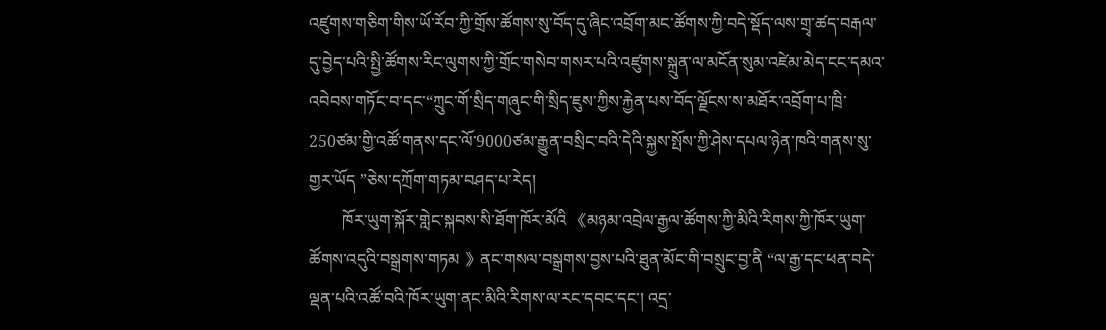འཛུགས་གཅིག་གིས་ཡོ་རོབ་ཀྱི་གྲོས་ཚོགས་སུ་བོད་དུ་ཞིང་འབྲོག་མང་ཚོགས་ཀྱི་བདེ་སྡོད་ལས་གྲྭ་ཚད་བརྒལ་དུ་བྱེད་པའི་སྤྱི་ཚོགས་རིང་ལུགས་ཀྱི་གྲོང་གསེབ་གསར་པའི་འཛུགས་སྐྲུན་ལ་མངོན་སུམ་འཛེམ་མེད་ངང་དམའ་འབེབས་གཏོང་བ་དང་“ཀྲུང་གོ་སྲིད་གཞུང་གི་སྲིད་ཇུས་ཀྱིས་རྐྱེན་པས་བོད་ལྗོངས་ས་མཐོར་འབྲོག་པ་ཁྲི་250ཙམ་གྱི་འཚོ་གནས་དང་ལོ་9000ཙམ་རྒྱུན་བསྲིང་བའི་དེའི་སྐྱས་སྤོས་ཀྱི་ཤེས་དཔལ་ཉེན་ཁའི་གནས་སུ་གྱར་ཡོད ”ཅེས་དཀྲོག་གཏམ་བཤད་པ་རེད།
        ཁོར་ཡུག་སྐོར་གླེང་སྐབས་སི་ཐོག་ཁོར་མོའི 《མཉམ་འབྲེལ་རྒྱལ་ཚོགས་ཀྱི་མིའི་རིགས་ཀྱི་ཁོར་ཡུག་ཚོགས་འདུའི་བསྒྲགས་གཏམ 》ནང་གསལ་བསྒྲགས་བྱས་པའི་ཐུན་མོང་གི་བསྲུང་བྱ་ནི “ལ་རྒྱ་དང་ཕན་བདེ་ལྡན་པའི་འཚོ་བའི་ཁོར་ཡུག་ནང་མིའི་རིགས་ལ་རང་དབང་དང་། འདྲ་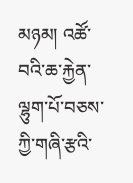མཉམ། འཚོ་བའི་ཆ་རྐྱེན་ལྷུག་པོ་བཅས་ཀྱི་གཞི་རྩའི་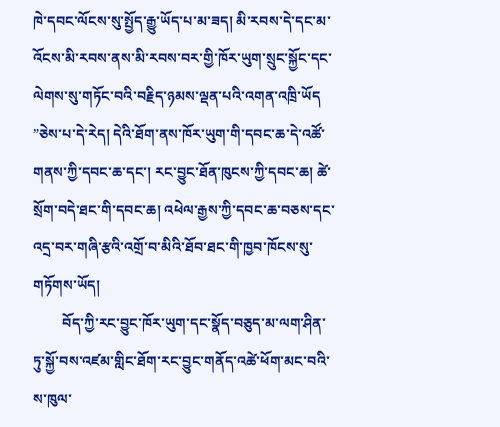ཁེ་དབང་ལོངས་སུ་སྤྱོད་རྒྱུ་ཡོད་པ་མ་ཟད། མི་རབས་དེ་དང་མ་འོངས་མི་རབས་ནས་མི་རབས་བར་གྱི་ཁོར་ཡུག་སྲུང་སྐྱོང་དང་ལེགས་སུ་གཏོང་བའི་བརྗིད་ཉམས་ལྡན་པའི་འགན་འཁྲི་ཡོད ”ཅེས་པ་དེ་རེད། དེའི་ཐོག་ནས་ཁོར་ཡུག་གི་དབང་ཆ་དེ་འཚོ་གནས་ཀྱི་དབང་ཆ་དང་། རང་བྱུང་ཐོན་ཁུངས་ཀྱི་དབང་ཆ། ཚེ་སྲོག་བདེ་ཐང་གི་དབང་ཆ། འཕེལ་རྒྱས་ཀྱི་དབང་ཆ་བཅས་དང་འདྲ་བར་གཞི་རྩའི་འགྲོ་བ་མིའི་ཐོབ་ཐང་གི་ཁྱབ་ཁོངས་སུ་གཏོགས་ཡོད།
        བོད་ཀྱི་རང་བྱུང་ཁོར་ཡུག་དང་སྣོད་བཅུད་མ་ལག་ཤིན་ཏུ་སྐྱོ་བས་འཛམ་གླིང་ཐོག་རང་བྱུང་གནོད་འཚེ་ཕོག་མང་བའི་ས་ཁུལ་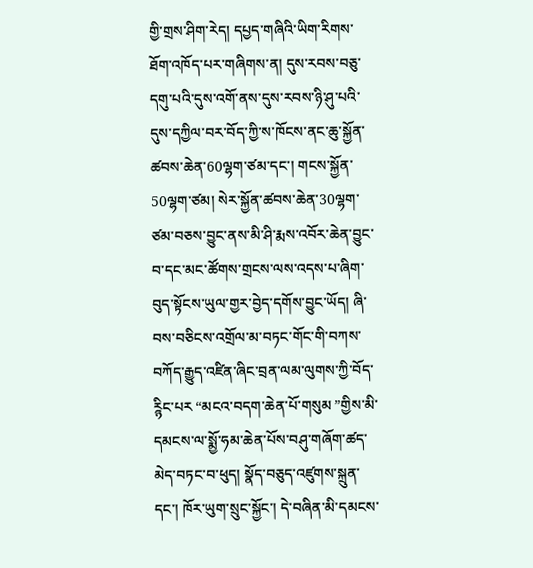གྱི་གྲས་ཤིག་རེད། དཔྱད་གཞིའི་ཡིག་རིགས་ཐོག་འཁོད་པར་གཞིགས་ན། དུས་རབས་བཅུ་དགུ་པའི་དུས་འགོ་ནས་དུས་རབས་ཉི་ཤུ་པའི་དུས་དཀྱིལ་བར་བོད་ཀྱི་ས་ཁོངས་ནང་ཆུ་སྐྱོན་ཚབས་ཆེན་60ལྷག་ཙམ་དང་། གངས་སྐྱོན་50ལྷག་ཙམ། སེར་སྐྱོན་ཚབས་ཆེན་30ལྷག་ཙམ་བཅས་བྱུང་ནས་མི་ཤི་རྨས་འབོར་ཆེན་བྱུང་བ་དང་མང་ཚོགས་གྲངས་ལས་འདས་པ་ཞིག་བུད་སྟོངས་ཡུལ་གྱར་བྱེད་དགོས་བྱུང་ཡོད། ཞི་བས་བཅིངས་འགྲོལ་མ་བཏང་གོང་གི་བཀས་བཀོད་རྒྱུད་འཛིན་ཞིང་བྲན་ལམ་ལུགས་ཀྱི་བོད་ཪྙིང་པར “མངའ་བདག་ཆེན་པོ་གསུམ ”གྱིས་མི་དམངས་ལ་སྨྱོ་ཧམ་ཆེན་པོས་བཤུ་གཞོག་ཚད་མེད་བཏང་བ་ཕུད། སྣོད་བཅུད་འཛུགས་སྐྲུན་དང་། ཁོར་ཡུག་སྲུང་སྐྱོང་། དེ་བཞིན་མི་དམངས་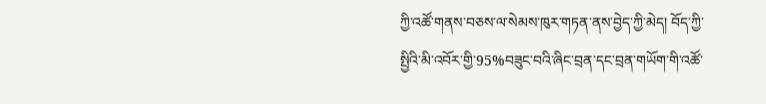ཀྱི་འཚོ་གནས་བཅས་ལ་སེམས་ཁུར་གཏན་ནས་བྱེད་ཀྱི་མེད། བོད་ཀྱི་སྤྱིའི་མི་འབོར་གྱི་95%བཟུང་བའི་ཞིང་བྲན་དང་བྲན་གཡོག་གི་འཚོ་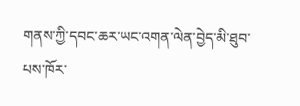གནས་ཀྱི་དབང་ཆར་ཡང་འགན་ལེན་བྱེད་མི་ཐུབ་པས་ཁོར་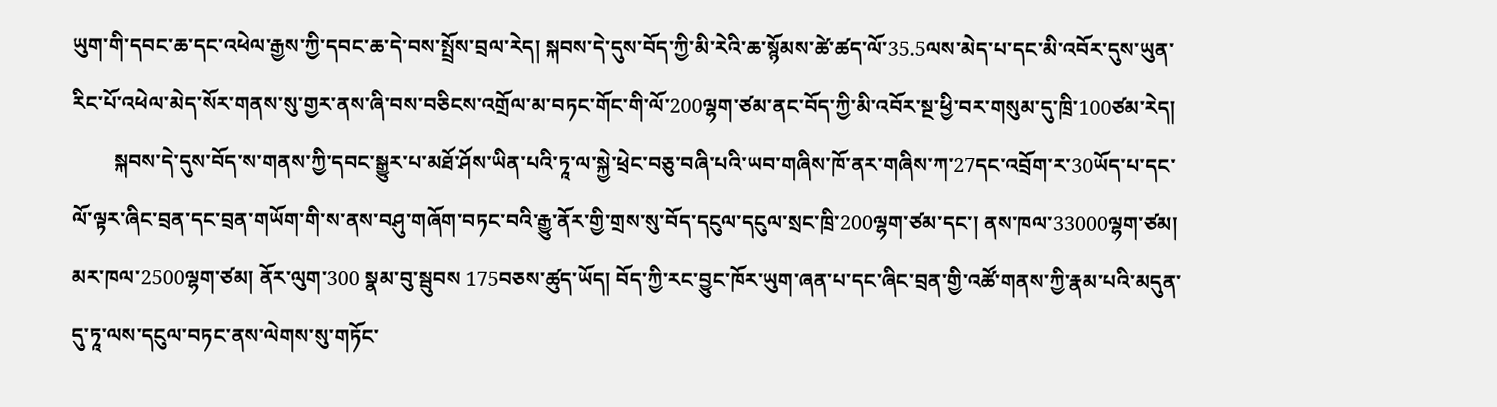ཡུག་གི་དབང་ཆ་དང་འཕེལ་རྒྱས་ཀྱི་དབང་ཆ་དེ་བས་སྤྲོས་བྲལ་རེད། སྐབས་དེ་དུས་བོད་ཀྱི་མི་རེའི་ཆ་སྙོམས་ཚེ་ཚད་ལོ་35.5ལས་མེད་པ་དང་མི་འབོར་དུས་ཡུན་རིང་པོ་འཕེལ་མེད་སོར་གནས་སུ་གྱར་ནས་ཞི་བས་བཅིངས་འགྲོལ་མ་བཏང་གོང་གི་ལོ་200ལྷག་ཙམ་ནང་བོད་ཀྱི་མི་འབོར་སྔ་ཕྱི་བར་གསུམ་དུ་ཁྲི་100ཙམ་རེད།
        སྐབས་དེ་དུས་བོད་ས་གནས་ཀྱི་དབང་སྒྱུར་པ་མཐོ་ཤོས་ཡིན་པའི་ཏཱ་ལ་སྐྱེ་ཕྲེང་བཅུ་བཞི་པའི་ཡབ་གཞིས་ཁོ་ནར་གཞིས་ཀ་27དང་འབྲོག་ར་30ཡོད་པ་དང་ལོ་ལྟར་ཞིང་བྲན་དང་བྲན་གཡོག་གི་ས་ནས་བཤུ་གཞོག་བཏང་བའི་རྒྱུ་ནོར་གྱི་གྲས་སུ་བོད་དངུལ་དངུལ་སྲང་ཁྲི་200ལྷག་ཙམ་དང་། ནས་ཁལ་33000ལྷག་ཙམ། མར་ཁལ་2500ལྷག་ཙམ། ནོར་ལུག་300 སྣམ་བུ་སྦུབས 175བཅས་ཚུད་ཡོད། བོད་ཀྱི་རང་བྱུང་ཁོར་ཡུག་ཞན་པ་དང་ཞིང་བྲན་གྱི་འཚོ་གནས་ཀྱི་རྣམ་པའི་མདུན་དུ་ཏཱ་ལས་དངུལ་བཏང་ནས་ལེགས་སུ་གཏོང་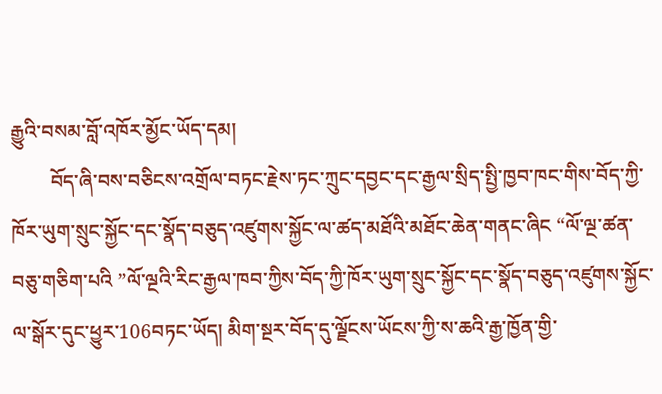རྒྱུའི་བསམ་བློ་འཁོར་མྱོང་ཡོད་དམ།
        བོད་ཞི་བས་བཅིངས་འགྲོལ་བཏང་རྗེས་ཏང་ཀྲུང་དབྱང་དང་རྒྱལ་སྲིད་སྤྱི་ཁྱབ་ཁང་གིས་བོད་ཀྱི་ཁོར་ཡུག་སྲུང་སྐྱོང་དང་སྣོད་བཅུད་འཛུགས་སྐྱོང་ལ་ཚད་མཐོའི་མཐོང་ཆེན་གནང་ཞིང “ལོ་ལྔ་ཚན་བཅུ་གཅིག་པའི ”ལོ་ལྔའི་རིང་རྒྱལ་ཁབ་ཀྱིས་བོད་ཀྱི་ཁོར་ཡུག་སྲུང་སྐྱོང་དང་སྣོད་བཅུད་འཛུགས་སྐྱོང་ལ་སྒོར་དུང་ཕྱུར་106བཏང་ཡོད། མིག་སྔར་བོད་དུ་ལྗོངས་ཡོངས་ཀྱི་ས་ཆའི་རྒྱ་ཁྱོན་གྱི་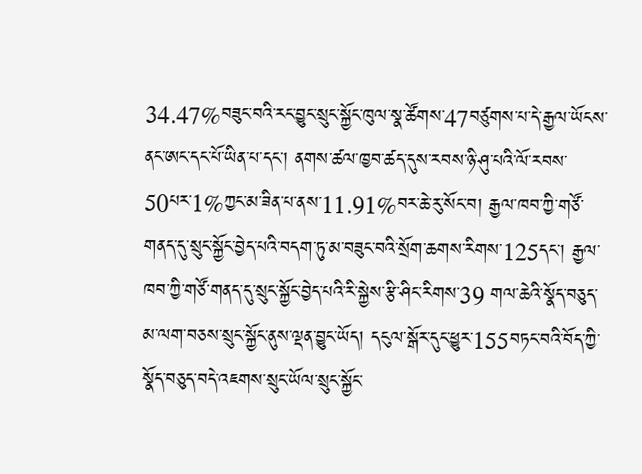34.47%བཟུང་བའི་རང་བྱུང་སྲུང་སྐྱོང་ཁུལ་སྣ་ཚོགས་47བཙུགས་པ་དེ་རྒྱལ་ཡོངས་ནང་ཨང་དང་པོ་ཡིན་པ་དང་། ནགས་ཚལ་ཁྱབ་ཚད་དུས་རབས་ཉི་ཤུ་པའི་ལོ་རབས་50པར་1%ཀྱང་མ་ཟིན་པ་ནས་11.91%བར་ཆེ་རུ་སོང་བ། རྒྱལ་ཁབ་ཀྱི་གཙོ་གནད་དུ་སྲུང་སྐྱོང་བྱེད་པའི་བདག་ཏུ་མ་བཟུང་བའི་སྲོག་ཆགས་རིགས་125དང་། རྒྱལ་ཁབ་ཀྱི་གཙོ་གནད་དུ་སྲུང་སྐྱོང་བྱེད་པའི་རི་སྐྱེས་རྩི་ཤིང་རིགས་39 གལ་ཆེའི་སྣོད་བཅུད་མ་ལག་བཅས་སྲུང་སྐྱོང་ནུས་ལྡན་བྱུང་ཡོད། དངུལ་སྒོར་དུང་ཕྱུར་155བཏང་བའི་བོད་ཀྱི་སྣོད་བཅུད་བདེ་འཇགས་སྲུང་ཡོལ་སྲུང་སྐྱོང་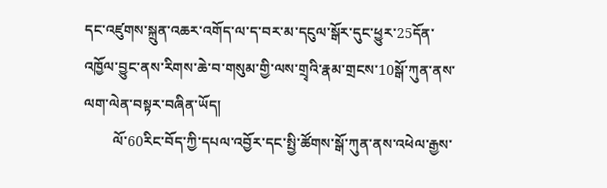དང་འཛུགས་སྐྲུན་འཆར་འགོད་ལ་ད་བར་མ་དངུལ་སྒོར་དུང་ཕྱུར་25དོན་འཁྱོལ་བྱུང་ནས་རིགས་ཆེ་བ་གསུམ་གྱི་ལས་གྲྭའི་རྣམ་གྲངས་10སྒོ་ཀུན་ནས་ལག་ལེན་བསྟར་བཞིན་ཡོད།
        ལོ་60རིང་བོད་ཀྱི་དཔལ་འབྱོར་དང་སྤྱི་ཚོགས་སྒོ་ཀུན་ནས་འཕེལ་རྒྱས་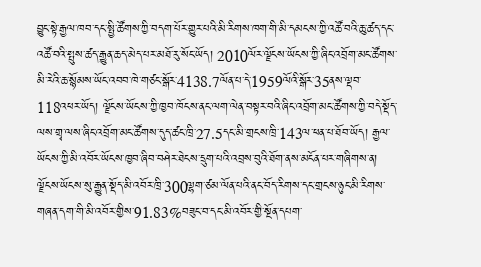བྱུང་སྟེ་རྒྱལ་ཁབ་དང་སྤྱི་ཚོགས་ཀྱི་བདག་པོར་གྱུར་པའི་མི་རིགས་ཁག་གི་མི་དམངས་ཀྱི་འཚོ་བའི་ཆུ་ཚད་དང་འཚོ་བའི་སྤུས་ཚད་རྒྱུན་ཆད་མེད་པར་མཐོ་རུ་སོང་ཡོད། 2010ལོར་ལྗོངས་ཡོངས་ཀྱི་ཞིང་འབྲོག་མང་ཚོགས་མི་རེའི་ཆ་སྙོམས་ཡོང་འབབ་ཁེ་གཙང་སྒོར་4138.7ལོན་པ་དེ་1959ལོའི་སྒོར་35ནས་ལྡབ་118འཕར་ཡོད། ལྗོངས་ཡོངས་ཀྱི་ཁྱབ་ཁོངས་ནང་ལག་ལེན་བསྟར་བའི་ཞིང་འབྲོག་མང་ཚོགས་ཀྱི་བདེ་སྡོད་ལས་གྲྭ་ལས་ཞིང་འབྲོག་མང་ཚོགས་དུད་ཚང་ཁྲི་27.5དང་མི་གྲངས་ཁྲི་143ལ་ཕན་པ་ཐོབ་ཡོད། རྒྱལ་ཡོངས་ཀྱི་མི་འབོར་ཡོངས་ཁྱབ་ཞིབ་བཤེར་ཐེངས་དྲུག་པའི་འབྲས་བུའི་ཐོག་ནས་མངོན་པར་གཞིགས་ན། ལྗོངས་ཡོངས་སུ་རྒྱུན་སྡོད་མི་འབོར་ཁྲི་300ལྷག་ཙམ་ལོན་པའི་ནང་བོད་རིགས་དང་གྲངས་ཉུང་མི་རིགས་གཞན་དག་གི་མི་འབོར་གྱིས་91.83%བཟུང་བ་དང་མི་འབོར་གྱི་སྔོན་དཔག་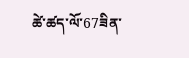ཚེ་ཚད་ལོ་67ཟིན་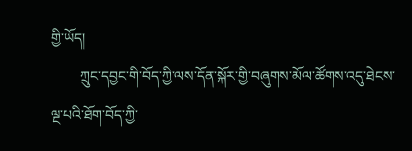གྱི་ཡོད།
        ཀྲུང་དབྱང་གི་བོད་ཀྱི་ལས་དོན་སྐོར་གྱི་བཞུགས་མོལ་ཚོགས་འདུ་ཐེངས་ལྔ་པའི་ཐོག་བོད་ཀྱི་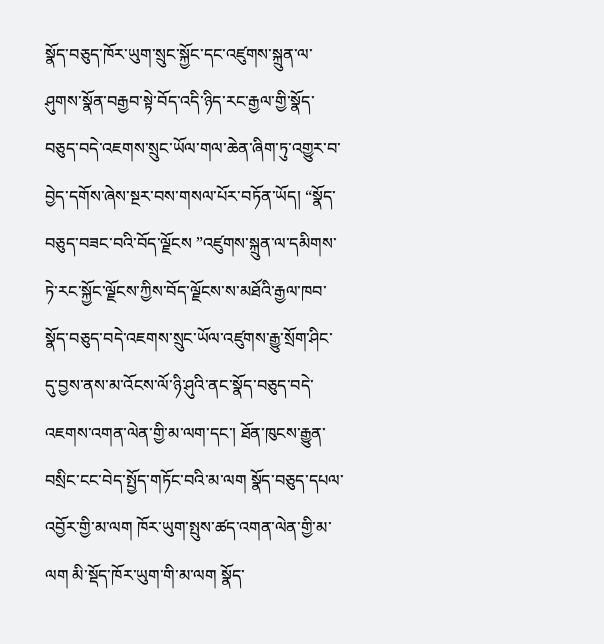སྣོད་བཅུད་ཁོར་ཡུག་སྲུང་སྐྱོང་དང་འཛུགས་སྐྲུན་ལ་ཤུགས་སྣོན་བརྒྱབ་སྟེ་བོད་འདི་ཉིད་རང་རྒྱལ་གྱི་སྣོད་བཅུད་བདེ་འཇགས་སྲུང་ཡོལ་གལ་ཆེན་ཞིག་ཏུ་འགྱུར་བ་བྱེད་དགོས་ཞེས་སྔར་བས་གསལ་པོར་བཏོན་ཡོད། “སྣོད་བཅུད་བཟང་བའི་བོད་ལྗོངས ”འཛུགས་སྐྲུན་ལ་དམིགས་ཏེ་རང་སྐྱོང་ལྗོངས་ཀྱིས་བོད་ལྗོངས་ས་མཐོའི་རྒྱལ་ཁབ་སྣོད་བཅུད་བདེ་འཇགས་སྲུང་ཡོལ་འཛུགས་རྒྱུ་སྲོག་ཤིང་དུ་བྱས་ནས་མ་འོངས་ལོ་ཉི་ཤུའི་ནང་སྣོད་བཅུད་བདེ་འཇགས་འགན་ལེན་གྱི་མ་ལག་དང་། ཐོན་ཁུངས་རྒྱུན་བསྲིང་ངང་བེད་སྤྱོད་གཏོང་བའི་མ་ལག སྣོད་བཅུད་དཔལ་འབྱོར་གྱི་མ་ལག ཁོར་ཡུག་སྤུས་ཚད་འགན་ལེན་གྱི་མ་ལག མི་སྡོད་ཁོར་ཡུག་གི་མ་ལག སྣོད་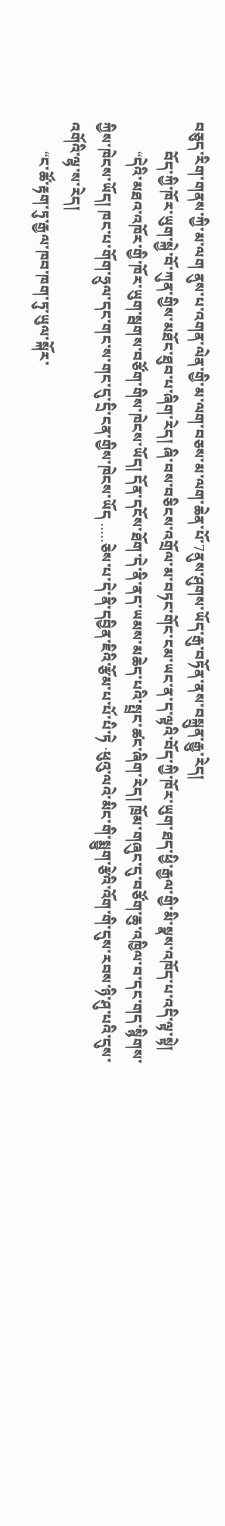བཅུད་རིག་གནས་ཀྱི་མ་ལག ནུས་པ་འགན་ལེན་གྱི་མ་ལག་བཅས་མ་ལག་ཆེན་པོ་7ནུས་ཤུགས་ཡོད་རྒུ་བཏོན་ནས་བསྐྲུན་རྒྱུ་རེད།
        བོད་ཀྱི་ཁོར་ཡུག་སྐྱེ་བོ་ཀུན་གྱིས་མཐོང་ཐུབ་པ་ཞིག་རེད། ཞི་བས་བཅིངས་འགྲོལ་མ་བཏང་གོང་ངམ་ཡང་ན་ད་ལྟའི་བོད་ཀྱི་ཁོར་ཡུག་ཐད་ཕྱི་རྒྱལ་གྱི་མི་སྣས་འཁོད་པ་འདི་ལྟ་སྟེ།
        “དེའི་མཐའ་འཁོར་གྱི་ཁོར་ཡུག་སྦགས་བཙོག་གིས་ཁེངས་ཡོད། དོན་དངོས་ཐོག་དེ་ནི་ནད་ཡམས་མཆེད་པའི་སྤྲང་ཚང་ཞིག་རེད། ཁྲོམ་གཞུང་དུ་བཙོག་ཆུ་འཁྱིལ་བ་དང་གད་སྙིགས་ཀྱིས་ཁེངས་ཡོད། ཁང་པ་གོག་ཧྲུལ་དང་གང་ས་གང་དུ་དྲི་ངན་གྱིས་ཁེངས་ཡོད .....ཅེས་པ་དེ་ནི་དབྱིན་ཇིའི་རྩོམ་པ་པོ་པི་ཏེ ·ཕུའུ་ལའེ་མིང་གི་སྨྱུག་རྩེའི་འོག་གི་དུས་རབས་ཉི་ཤུ་པའི་དུས་འགོའི་ལྷ་ས་རེད།
        “ང་ཚོ་རྟག་ཏུ་རྒྱལ་ཁབ་ཁག་ཏུ་ཡུལ་སྐོར་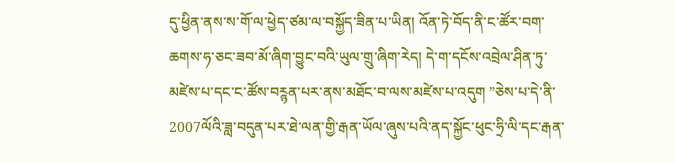དུ་ཕྱིན་ནས་ས་གོ་ལ་ཕྱེད་ཙམ་ལ་བསྐྱོད་ཟིན་པ་ཡིན། འོན་ཏེ་བོད་ནི་ང་ཚོར་བག་ཆགས་ཧ་ཅང་ཟབ་མོ་ཞིག་བྱུང་བའི་ཡུལ་གྲུ་ཞིག་རེད། དེ་ག་དངོས་འབྲེལ་ཤིན་ཏུ་མཛེས་པ་དང་ང་ཚོས་བཪྙན་པར་ནས་མཐོང་བ་ལས་མཛེས་པ་འདུག ”ཅེས་པ་དེ་ནི་2007ལོའི་ཟླ་བདུན་པར་ཐེ་ལན་གྱི་རྒན་ཡོལ་ཞུས་པའི་ནད་སྐྱོང་ཕུང་ཧྲི་ལི་དང་རྒན་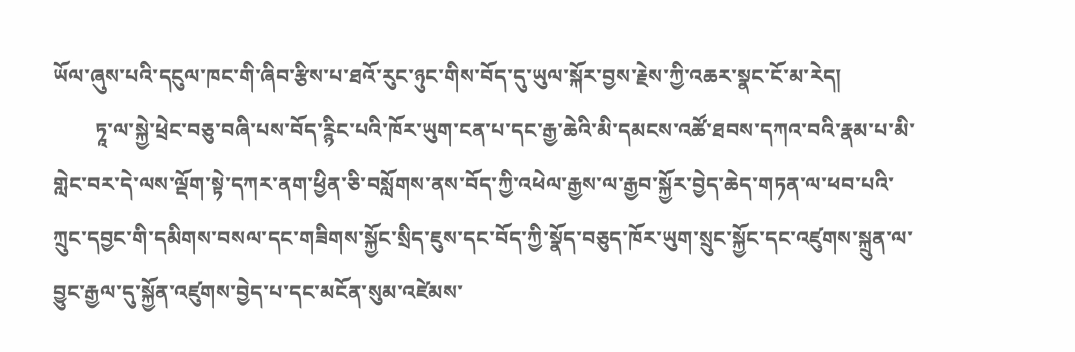ཡོལ་ཞུས་པའི་དངུལ་ཁང་གི་ཞིབ་རྩིས་པ་ཐའོ་རུང་ཉུང་གིས་བོད་དུ་ཡུལ་སྐོར་བྱས་རྗེས་ཀྱི་འཆར་སྣང་ངོ་མ་རེད།
        ཏཱ་ལ་སྐྱེ་ཕྲེང་བཅུ་བཞི་པས་བོད་ཪྙིང་པའི་ཁོར་ཡུག་ངན་པ་དང་རྒྱ་ཆེའི་མི་དམངས་འཚོ་ཐབས་དཀའ་བའི་རྣམ་པ་མི་གླེང་བར་དེ་ལས་ལྡོག་སྟེ་དཀར་ནག་ཕྱིན་ཅི་བསློགས་ནས་བོད་ཀྱི་འཕེལ་རྒྱས་ལ་རྒྱབ་སྐྱོར་བྱེད་ཆེད་གཏན་ལ་ཕབ་པའི་ཀྲུང་དབྱང་གི་དམིགས་བསལ་དང་གཟིགས་སྐྱོང་སྲིད་ཇུས་དང་བོད་ཀྱི་སྣོད་བཅུད་ཁོར་ཡུག་སྲུང་སྐྱོང་དང་འཛུགས་སྐྲུན་ལ་བྱུང་རྒྱལ་དུ་སྐྱོན་འཛུགས་བྱེད་པ་དང་མངོན་སུམ་འཛེམས་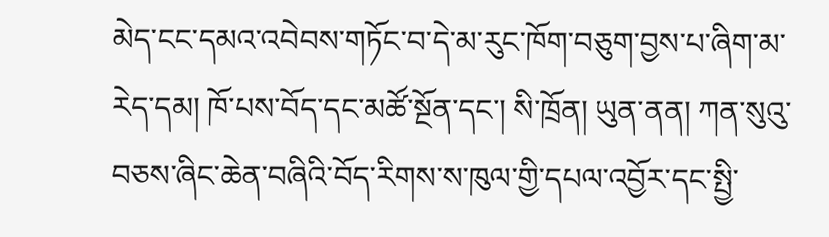མེད་ངང་དམའ་འབེབས་གཏོང་བ་དེ་མ་རུང་ཁོག་བཅུག་བྱས་པ་ཞིག་མ་རེད་དམ། ཁོ་པས་བོད་དང་མཚོ་སྔོན་དང་། སི་ཁྲོན། ཡུན་ནན། ཀན་སུའུ་བཅས་ཞིང་ཆེན་བཞིའི་བོད་རིགས་ས་ཁུལ་གྱི་དཔལ་འབྱོར་དང་སྤྱི་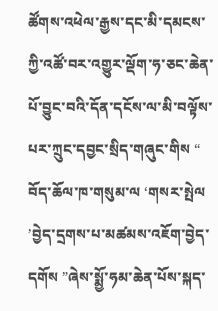ཚོགས་འཕེལ་རྒྱས་དང་མི་དམངས་ཀྱི་འཚོ་བར་འགྱུར་ལྡོག་ཧ་ཅང་ཆེན་པོ་བྱུང་བའི་དོན་དངོས་ལ་མི་བལྟོས་པར་ཀྲུང་དབྱང་སྲིད་གཞུང་གིས “ བོད་ཆོལ་ཁ་གསུམ་ལ ‘གསར་སྤེལ ’བྱེད་དྲགས་པ་མཚམས་འཇོག་བྱེད་དགོས ”ཞེས་སྨྱོ་ཧམ་ཆེན་པོས་སྐད་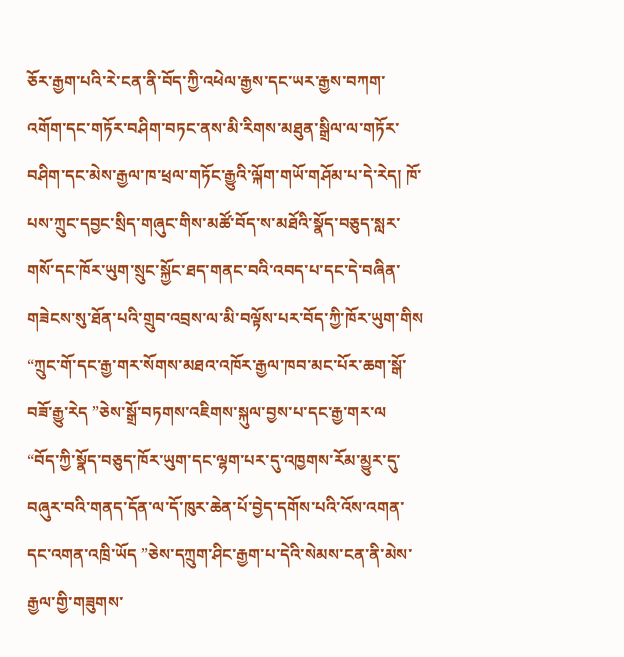ཅོར་རྒྱག་པའི་རེ་ངན་ནི་བོད་ཀྱི་འཕེལ་རྒྱས་དང་ཡར་རྒྱས་བཀག་འགོག་དང་གཏོར་བཤིག་བཏང་ནས་མི་རིགས་མཐུན་སྒྲིལ་ལ་གཏོར་བཤིག་དང་མེས་རྒྱལ་ཁ་ཕྲལ་གཏོང་རྒྱུའི་ལྐོག་གཡོ་གཤོམ་པ་དེ་རེད། ཁོ་པས་ཀྲུང་དབྱང་སྲིད་གཞུང་གིས་མཚོ་བོད་ས་མཐོའི་སྣོད་བཅུད་སླར་གསོ་དང་ཁོར་ཡུག་སྲུང་སྐྱོང་ཐད་གནང་བའི་འབད་པ་དང་དེ་བཞིན་གཟེངས་སུ་ཐོན་པའི་གྲུབ་འབྲས་ལ་མི་བལྟོས་པར་བོད་ཀྱི་ཁོར་ཡུག་གིས “ཀྲུང་གོ་དང་རྒྱ་གར་སོགས་མཐའ་འཁོར་རྒྱལ་ཁབ་མང་པོར་ཆག་སྒོ་བཟོ་རྒྱུ་རེད ”ཅེས་སྒྲོ་བཏགས་འཇིགས་སྐུལ་བྱས་པ་དང་རྒྱ་གར་ལ “བོད་ཀྱི་སྣོད་བཅུད་ཁོར་ཡུག་དང་ལྷག་པར་དུ་འཁྱགས་རོམ་མྱུར་དུ་བཞུར་བའི་གནད་དོན་ལ་དོ་ཁུར་ཆེན་པོ་བྱེད་དགོས་པའི་འོས་འགན་དང་འགན་འཁྲི་ཡོད ”ཅེས་དཀྲུག་ཤིང་རྒྱག་པ་དེའི་སེམས་ངན་ནི་མེས་རྒྱལ་གྱི་གཟུགས་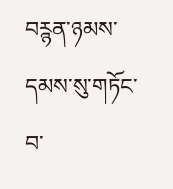བཪྙན་ཉམས་དམས་སུ་གཏོང་བ་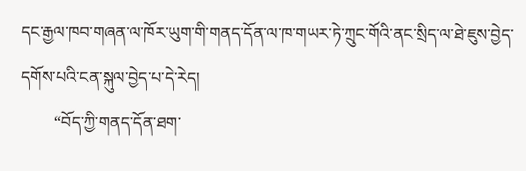དང་རྒྱལ་ཁབ་གཞན་ལ་ཁོར་ཡུག་གི་གནད་དོན་ལ་ཁ་གཡར་ཏེ་ཀྲུང་གོའི་ནང་སྲིད་ལ་ཐེ་ཇུས་བྱེད་དགོས་པའི་ངན་སྐུལ་བྱེད་པ་དེ་རེད།
        “བོད་ཀྱི་གནད་དོན་ཐག་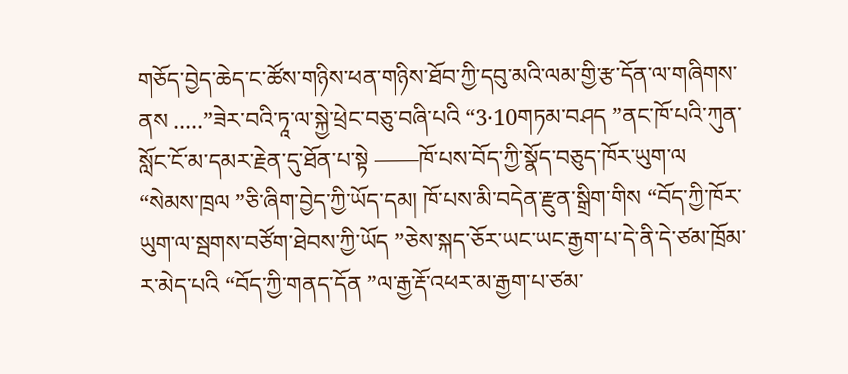གཅོད་བྱེད་ཆེད་ང་ཚོས་གཉིས་ཕན་གཉིས་ཐོབ་ཀྱི་དབུ་མའི་ལམ་གྱི་རྩ་དོན་ལ་གཞིགས་ནས .....”ཟེར་བའི་ཏཱ་ལ་སྐྱེ་ཕྲེང་བཅུ་བཞི་པའི “3·10གཏམ་བཤད ”ནང་ཁོ་པའི་ཀུན་སློང་ངོ་མ་དམར་རྗེན་དུ་ཐོན་པ་སྟེ ——ཁོ་པས་བོད་ཀྱི་སྣོད་བཅུད་ཁོར་ཡུག་ལ “སེམས་ཁྲལ ”ཅི་ཞིག་བྱེད་ཀྱི་ཡོད་དམ། ཁོ་པས་མི་བདེན་རྫུན་སྒྲིག་གིས “བོད་ཀྱི་ཁོར་ཡུག་ལ་སྦགས་བཙོག་ཐེབས་ཀྱི་ཡོད ”ཅེས་སྐད་ཅོར་ཡང་ཡང་རྒྱག་པ་དེ་ནི་དེ་ཙམ་ཁྲོམ་ར་མེད་པའི “བོད་ཀྱི་གནད་དོན ”ལ་རྒྱ་རྡོ་འཕར་མ་རྒྱག་པ་ཙམ་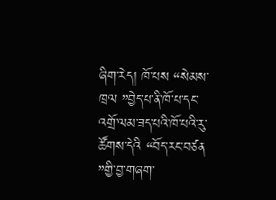ཞིག་རེད། ཁོ་པས “སེམས་ཁྲལ ”བྱེད་པ་ནི་ཁོ་པ་དང་འགྲོ་ལམ་ཟད་པའི་ཁོ་པའི་རུ་ཚོགས་དེའི “བོད་རང་བཙན ”གྱི་བྱ་གཞག་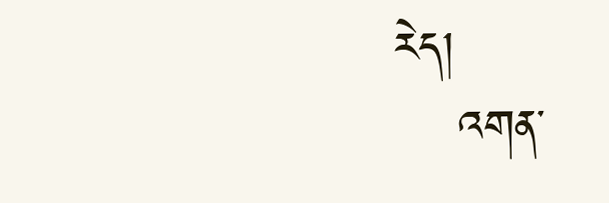རེད།
    འགན་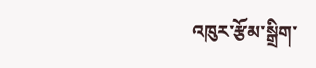འཁུར་རྩོམ་སྒྲིག་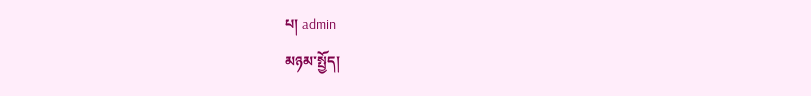པ། admin
མཉམ་སྤྱོད།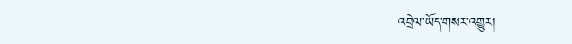འབྲེལ་ཡོད་གསར་འགྱུར།